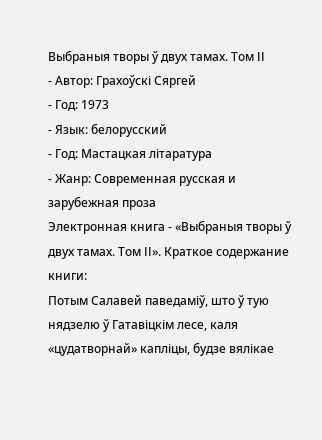Выбраныя творы ў двух тамах. Том ІІ
- Автор: Грахоўскі Сяргей
- Год: 1973
- Язык: белорусский
- Год: Мастацкая літаратура
- Жанр: Современная русская и зарубежная проза
Электронная книга - «Выбраныя творы ў двух тамах. Том ІІ». Краткое содержание книги:
Потым Салавей паведаміў, што ў тую нядзелю ў Гатавіцкім лесе, каля «цудатворнай» капліцы, будзе вялікае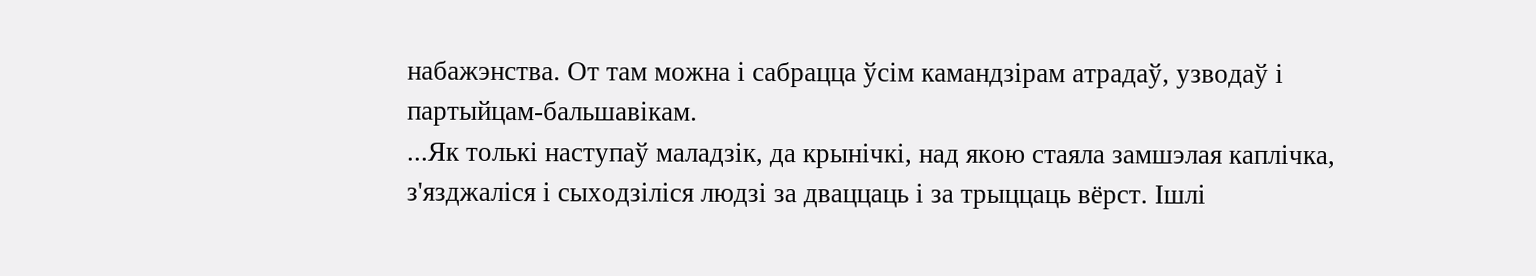набажэнства. От там можна і сабрацца ўсім камандзірам атрадаў, узводаў і партыйцам-бальшавікам.
...Як толькі наступаў маладзік, да крынічкі, над якою стаяла замшэлая каплічка, з'язджаліся і сыходзіліся людзі за дваццаць і за трыццаць вёрст. Ішлі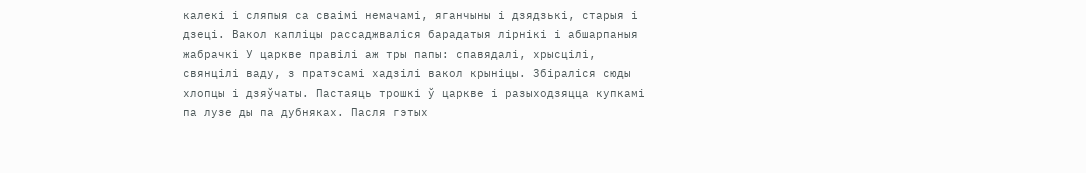калекі і сляпыя са сваімі немачамі, яганчыны і дзядзькі, старыя і дзеці. Вакол капліцы рассаджваліся барадатыя лірнікі і абшарпаныя жабрачкі У царкве правілі аж тры папы: спавядалі, хрысцілі, свянцілі ваду, з пратэсамі хадзілі вакол крыніцы. Збіраліся сюды хлопцы і дзяўчаты. Пастаяць трошкі ў царкве і разыходзяцца купкамі па лузе ды па дубняках. Пасля гэтых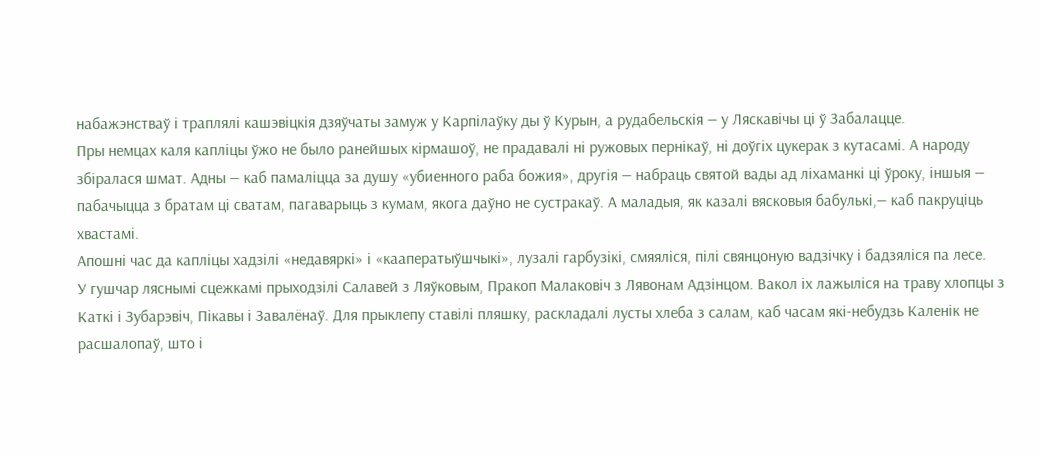набажэнстваў і траплялі кашэвіцкія дзяўчаты замуж у Карпілаўку ды ў Курын, а рудабельскія — у Ляскавічы ці ў Забалацце.
Пры немцах каля капліцы ўжо не было ранейшых кірмашоў, не прадавалі ні ружовых пернікаў, ні доўгіх цукерак з кутасамі. А народу збіралася шмат. Адны — каб памаліцца за душу «убиенного раба божия», другія — набраць святой вады ад ліхаманкі ці ўроку, іншыя — пабачыцца з братам ці сватам, пагаварыць з кумам, якога даўно не сустракаў. А маладыя, як казалі вясковыя бабулькі,— каб пакруціць хвастамі.
Апошні час да капліцы хадзілі «недавяркі» і «кааператыўшчыкі», лузалі гарбузікі, смяяліся, пілі свянцоную вадзічку і бадзяліся па лесе.
У гушчар ляснымі сцежкамі прыходзілі Салавей з Ляўковым, Пракоп Малаковіч з Лявонам Адзінцом. Вакол іх лажыліся на траву хлопцы з Каткі і Зубарэвіч, Пікавы і Завалёнаў. Для прыклепу ставілі пляшку, раскладалі лусты хлеба з салам, каб часам які-небудзь Каленік не расшалопаў, што і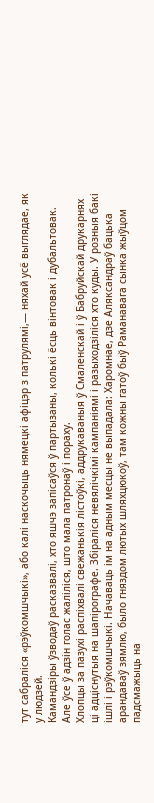тут сабраліся «рэўкомшчыкі», або калі наскочыць нямецкі афіцэр з патрулямі,— няхай усё выглядае, як у людзей.
Камандзіры ўзводаў расказвалі, хто яшчэ запісаўся ў партызаны, колькі ёсць вінтовак і дубальтовак. Але ўсе ў адзін голас жаліліся, што мала патронаў і пораху.
Хлопцы за пазухі распіхвалі свежанькія лістоўкі, аддрукаваныя ў Смаленскай і ў Бабруйскай друкарнях ці адціснутыя на шапірографе. Збіраліся невялічкімі кампаніямі і разыходзіліся хто куды. У розныя бакі ішлі і рэўкомшчыкі. Начаваць ім на адным месцы не выпадала: Харомнае, дзе Аляксандраў бацька арандаваў зямлю, было гняздом лютых шляхцюкоў, там кожны гатоў быў Раманавага сынка жыўцом падсмажыць на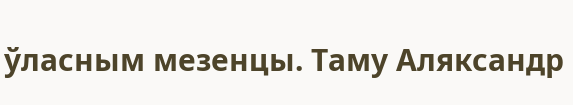ўласным мезенцы. Таму Аляксандр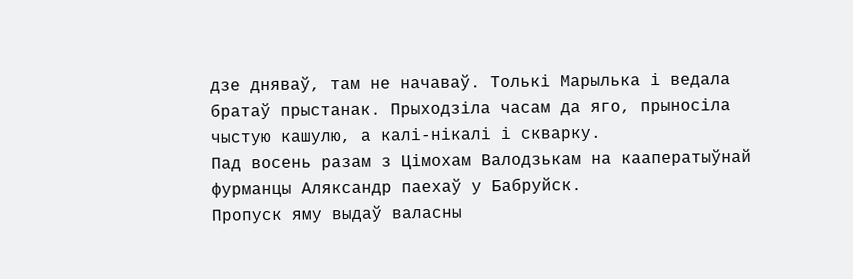дзе дняваў, там не начаваў. Толькі Марылька і ведала братаў прыстанак. Прыходзіла часам да яго, прыносіла чыстую кашулю, а калі-нікалі і скварку.
Пад восень разам з Цімохам Валодзькам на кааператыўнай фурманцы Аляксандр паехаў у Бабруйск.
Пропуск яму выдаў валасны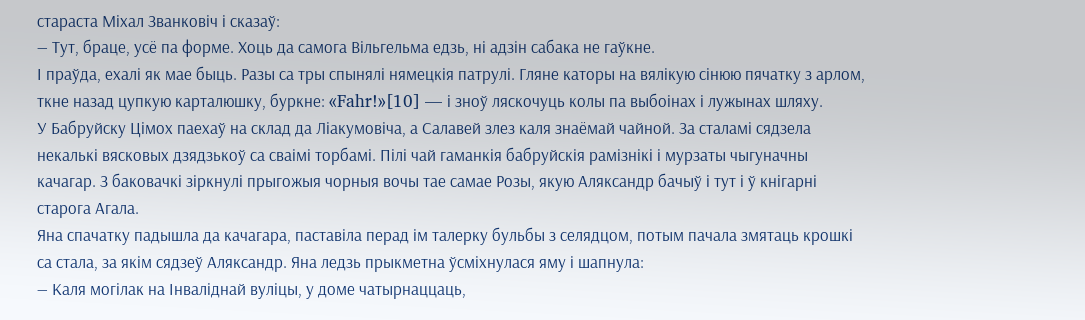стараста Міхал Званковіч і сказаў:
— Тут, браце, усё па форме. Хоць да самога Вільгельма едзь, ні адзін сабака не гаўкне.
І праўда, ехалі як мае быць. Разы са тры спынялі нямецкія патрулі. Гляне каторы на вялікую сінюю пячатку з арлом, ткне назад цупкую карталюшку, буркне: «Fahr!»[10] — і зноў ляскочуць колы па выбоінах і лужынах шляху.
У Бабруйску Цімох паехаў на склад да Ліакумовіча, а Салавей злез каля знаёмай чайной. За сталамі сядзела некалькі вясковых дзядзькоў са сваімі торбамі. Пілі чай гаманкія бабруйскія рамізнікі і мурзаты чыгуначны качагар. З баковачкі зіркнулі прыгожыя чорныя вочы тае самае Розы, якую Аляксандр бачыў і тут і ў кнігарні старога Агала.
Яна спачатку падышла да качагара, паставіла перад ім талерку бульбы з селядцом, потым пачала змятаць крошкі са стала, за якім сядзеў Аляксандр. Яна ледзь прыкметна ўсміхнулася яму і шапнула:
— Каля могілак на Інваліднай вуліцы, у доме чатырнаццаць,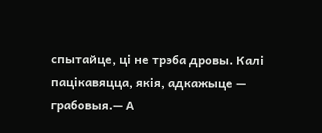спытайце, ці не трэба дровы. Калі пацікавяцца, якія, адкажыце — грабовыя.— А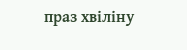праз хвіліну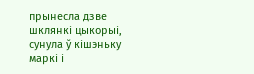прынесла дзве шклянкі цыкорыі, сунула ў кішэньку маркі і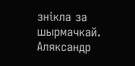знікла за шырмачкай.
Аляксандр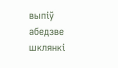выпіў абедзве шклянкі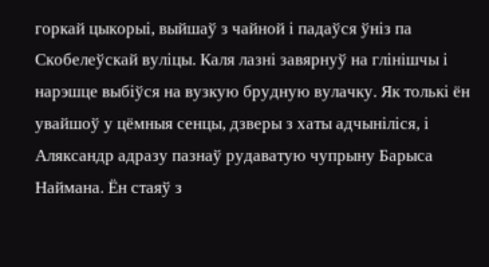горкай цыкорыі, выйшаў з чайной і падаўся ўніз па Скобелеўскай вуліцы. Каля лазні завярнуў на глінішчы і нарэшце выбіўся на вузкую брудную вулачку. Як толькі ён увайшоў у цёмныя сенцы, дзверы з хаты адчыніліся, і Аляксандр адразу пазнаў рудаватую чупрыну Барыса Наймана. Ён стаяў з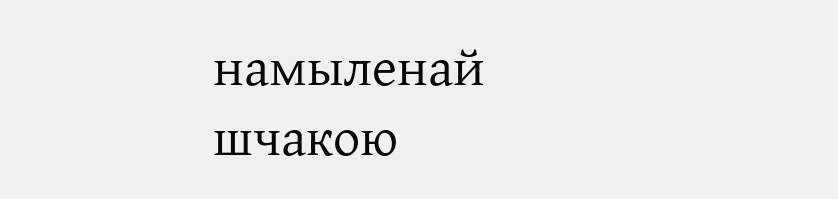намыленай шчакою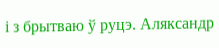і з брытваю ў руцэ. Аляксандр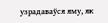узрадаваўся яму, як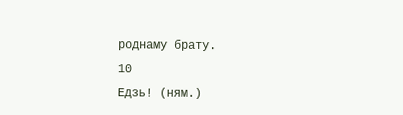роднаму брату.
10
Едзь! (ням.)